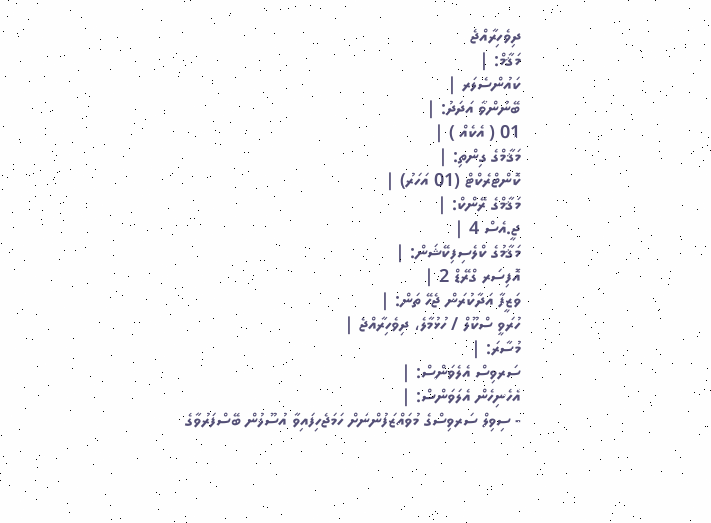ދިވެހިރާއްޖެ
މަޤާމް: |
ކައުންސެލަރ |
ބޭނުންވާ އަދަދު: |
01 ( އެކެއް ) |
މަޤާމްގެ ގިންތި: |
ކޮންޓްރެކްޓް (01 އަހަރު) |
މަޤާމްގެ ރޭންކް: |
ޖީ.އެސް 4 |
މަޤާމުގެ ކްލެސިފިކޭޝަން: |
އޮފިސަރ ގްރޭޑް 2 |
ވަޒީފާ އަދާކުރަން ޖެހޭ ތަން: |
ހުރަވީ ސްކޫލް / ހުޅުމާލެ، ދިވެހިރާއްޖެ |
މުސާރަ: |
ސަރވިސް އެލެވަންސް: |
އެހެނިހެން އެލަވަންސް: |
- ސިވިލް ސަރވިސްގެ މުވައްޒަފުންނަށް ހަމަޖެހިފައިވާ އުސޫލުން ބޭސްފަރުވާގެ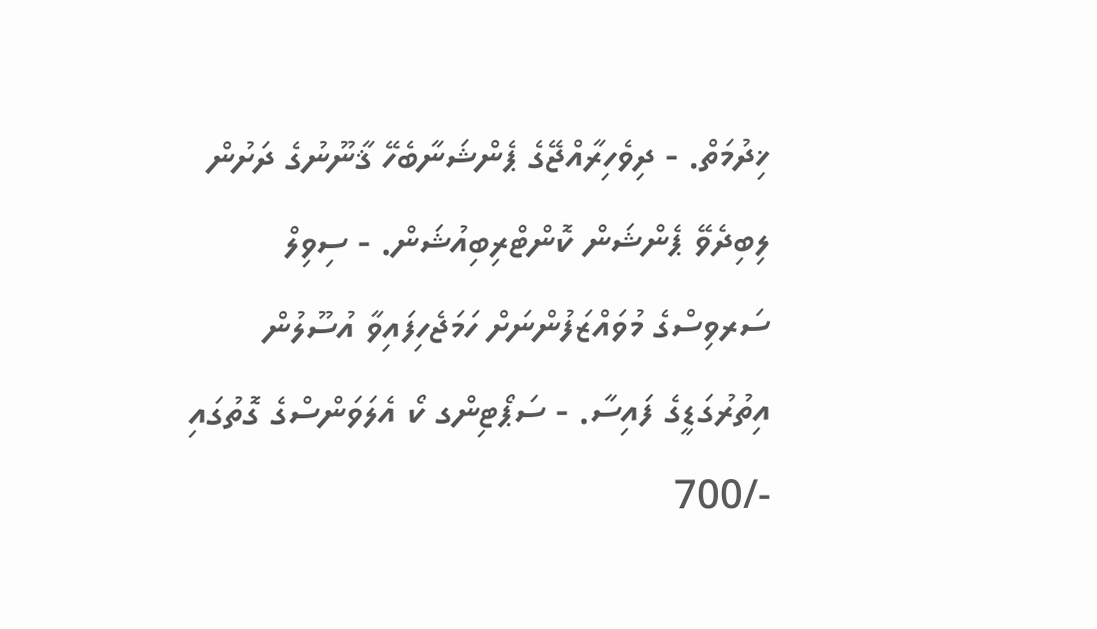ޚިދުމަތް. - ދިވެހިރާއްޖޭގެ ޕެންޝަނާބެހޭ ޤާނޫނުގެ ދަށުން ލިބިދެވޭ ޕެންޝަން ކޮންޓްރިބިއުޝަން. - ސިވިލް ސަރވިސްގެ މުވައްޒަފުންނަށް ހަމަޖެހިފައިވާ އުސޫލުން އިތުރުގަޑީގެ ފައިސާ. - ސަޕޯޓިންގ ކޯ އެލަވަންސްގެ ގޮތުގައި -/700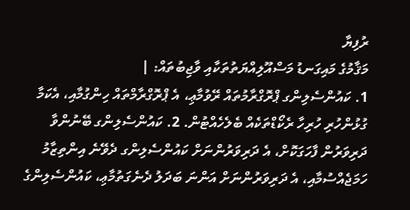ރުފިޔާ
މަޤާމުގެ މައިގަނޑު މަސްއޫލިއްޔަތުތަކާއި ވާޖިބުތައް: |
1. ކައުންސެލިންގ ޕްރޮގްރާމުތައް ރޭވުމާޢި، އެ ޕްރޮގްރާމްތައް ހިންގުމާއި، އެކަމާ ގުޅުންހުރި ހުރިހާ ރެކޯޑްތަކެއް ބެލެހެއްޓުން. 2. ކައުންސެލިންގ ބޭނުންވާ ދަރިވަރުން ފާހަގަކޮށް، އެ ދަރިވަރުންނަށް ކައުންސެލިންގ ދެވޭނެ އިންތިޒާމު ހަމަޖެއްސުމާއި، އެ ދަރިވަރުންނަށް އަންނަ ބަދަލު ދެނެގަތުމާޢި، ކައުންސެލިންގެ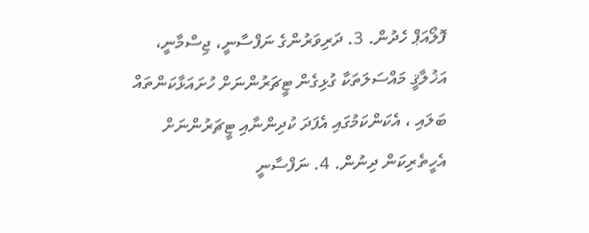ފޮލޯއަޕް ހެދުން. 3. ދަރިވަރުންގެ ނަފްސާނީ، ޖިސްމާނީ، އަޚުލާޤީ މައްސަލަތަކާ ގުޅިގެން ޓީޗަރުންނަށް ހުށައަޅާކަންތައް ބަލައި ، އެކަންކަމުގައި އެފަދަ ކުދިންނާއި ޓީޗަރުންނަށް އެހީތެރިކަން ދިނުން. 4. ނަފްސާނީ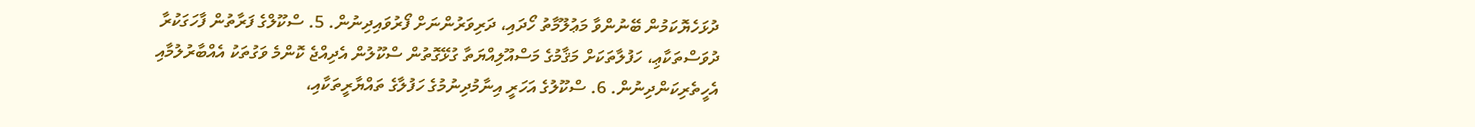ދުޅަހެޔޮކަމުން ބޭނުންވާ މަޢުލޫމާތު ހޯދައި، ދަރިވަރުންނަށް ފޯރުވައިދިނުން. 5. ސްކޫލްގެ ފަރާތުން ފާހަގަކުރާ ދުވަސްތަކާޢި، ހަފުލާތަކަށް މަޤާމުގެ މަސްއޫލިއްޔަތާ ގުޅޭގޮތުން ސްކޫލުން އެދިއްޖެ ކޮންމެ ވަގުތަކު އެއްބާރުލުމާއި އެހީތެރިކަންދިނުން. 6. ސްކޫލުގެ އަހަރީ އިނާމުދިނުމުގެ ހަފުލާގެ ތައްޔާރީތަކާއި،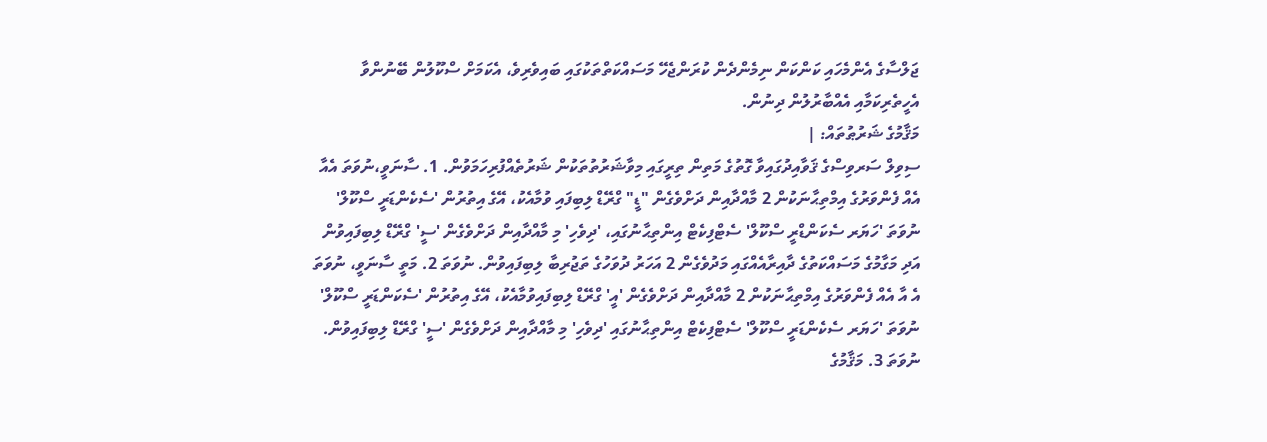ޖަލްސާގެ އެންމެހައި ކަންކަން ނިމެންދެން ކުރަންޖެހޭ މަސައްކަތްތަކުގައި ބައިވެރިވެ، އެކަމަށް ސްކޫލުން ބޭނުންވާ އެހީތެރިކަމާއި އެއްބާރުލުން ދިނުން.
މަޤާމުގެ ޝަރުޠުތައް: |
ސިވިލް ސަރވިސްގެ ޤަވާއިދުގައިވާ ގޮތުގެ މަތިން ތިރީގައި މިވާޝަރުތުތަކުން ޝަރުތެއްފުރިހަމަވުން. 1. ސާނަވީ،ނުވަތަ އެއާ އެއް ފެންވަރުގެ އިމްތިޙާނަކުން 2 މާއްދާއިން ދަށްވެގެން "ޑީ" ގްރޭޑް ލިބިފައި ވުމާއެކު، އޭގެ އިތުރުން 'ސެކެންޑަރީ ސްކޫލް' ނުވަތަ 'ހަޔަރ ސެކަންޑްރީ ސްކޫލް' ސެޓްފިކެޓް އިންތިޙާނުގައި، 'ދިވެހި' މި މާއްދާއިން ދަށްވެގެން 'ސީ' ގްރޭޑް ލިބިފައިވުން އަދި މަގާމުގެ މަސައްކަތުގެ ދާއިރާއެއްގައި މަދުވެގެން 2 އަހަރު ދުވަހުގެ ތަޖުރިބާ ލިބިފައިވުން. ނުވަތަ 2. މަތީ ސާނަވީ، ނުވަތަ އެ އާ އެއް ފެންވަރުގެ އިމްތިޙާނަކުން 2 މާއްދާއިން ދަށްވެގެން 'އީ' ގްރޭޑް ލިބިފައިވުމާއެކު، އޭގެ އިތުރުން 'ސެކަންޑަރީ ސްކޫލް' ނުވަތަ 'ހަޔަރ ސެކެންޑަރީ ސްކޫލް' ސެޓްފިކެޓް އިންތިޙާނުގައި 'ދިވެހި' މި މާއްދާއިން ދަށްވެގެން 'ސީ' ގްރޭޑް ލިބިފައިވުން. ނުވަތަ 3. މަޤާމުގެ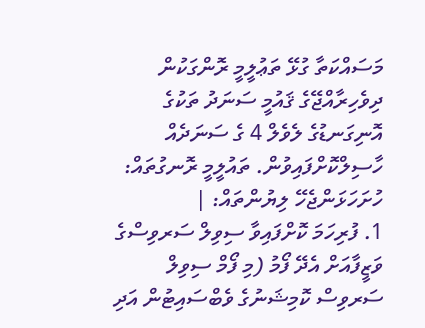މަސައްކަތާ ގުޅޭ ތަޢުލީމީ ރޮންގަކުން ދިވެހިރާއްޖޭގެ ޤައުމީ ސަނަދު ތަކުގެ އޮނިގަނޑުގެ ލެވެލް 4 ގެ ސަނަދެއް ހާސިލްކޮށްފައިވުން. ތައުލީމީ ރޮނގުތައް:
ހުށަހަޅަންޖެހޭ ލިޔުންތައް: |
1. ފުރިހަމަ ކޮށްފައިވާ ސިވިލް ސަރވިސްގެ ވަޒީފާއަށް އެދޭ ފޯމު (މި ފޯމް ސިވިލް ސަރވިސް ކޮމިޝަނުގެ ވެބްސައިޓުން އަދި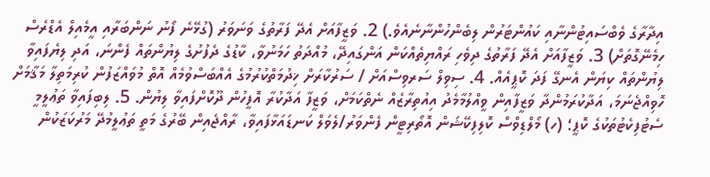އިދާރާގެ ވެބްސައިޓުންނާއި ކައުންޓަރުން ލިބެންހުންނާނެއެވެ.) 2. ވަޒީފާއަށް އެދޭ ފަރާތުގެ ވަނަވަރު (ގުޅޭނެ ފޯނު ނަންބަރާއި އީމެއިލް އެޑްރެސް ހިމެނޭގޮތަށް) 3. ވަޒީފާއަށް އެދޭ ފަރާތުގެ ދިވެހި ރައްޔިތެއްކަން އަންގައިދޭ، މުއްދަތު ހަމަނުވާ، ކާޑުގެ ދެފުށުގެ ލިޔުންތައް ފެންނަ، އަދި ލިޔެފައިވާ ލިޔުންތައް ކިޔަން އެނގޭ ފަދަ ކޮޕީއެއް. 4. ސިވިލް ސަރވިސްއަށް / ސަރުކާރަށް ޚިދުމަތްކުރުމުގެ އެއްބަސްވުމެއް އޮތް މުވައްޒަފުން ކުރިމަތިލާ މަޤާމަށް ހޮވިއްޖެނަމަ، އަދާކުރަމުންދާ ވަޒީފާއިން ވީއްލުމާމެދު އިއުތިރާޒެއް ނެތްކަމަށް، ވަޒީފާ އަދާކުރާ އޮފީހުން ދޫކޮށްފައިވާ ލިޔުން. 5. ލިބިފައިވާ ތަޢުލީމީ ސެޓުފިކެޓުތަކުގެ ކޮޕީ؛ (ހ) މޯލްޑިވްސް ކޮލިފިކޭޝަން އޮތޯރިޓީން ފެންވަރު/ލެވަލް ކަނޑައަޅާފައިވާ، ރާއްޖެއިން ބޭރުގެ މަތީ ތަޢުލީމުދޭ މަރުކަޒަކުން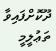ދޫކޮށްފައިވާ ތަޢުލީމީ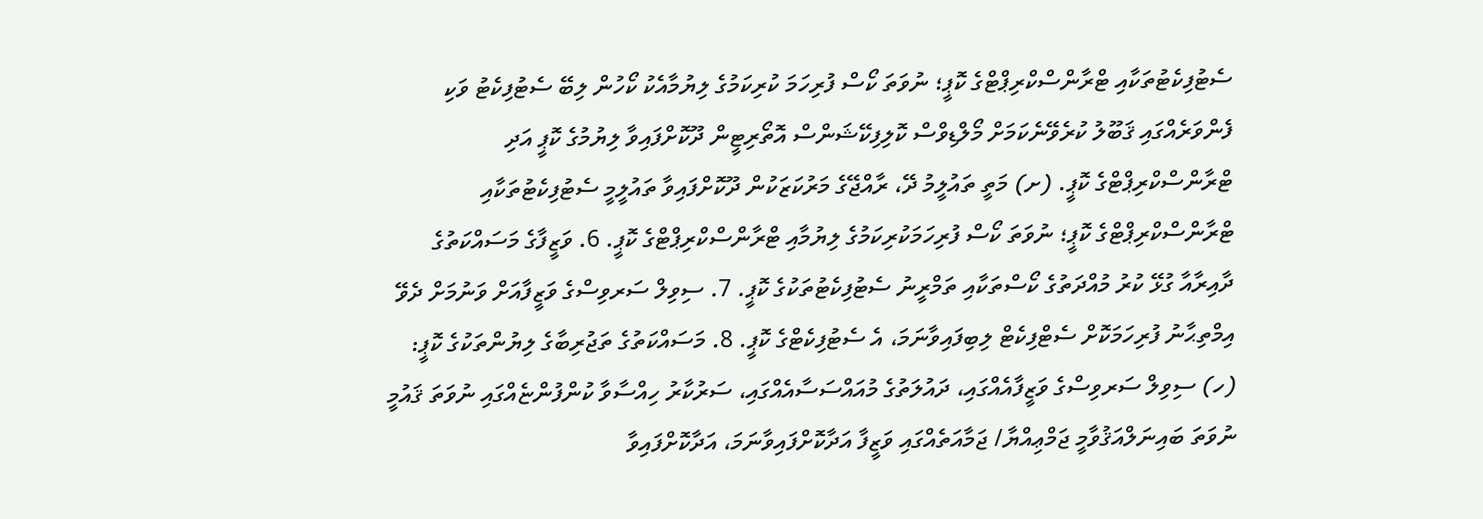ސެޓުފިކެޓުތަކާއި ޓްރާންސްކްރިޕްޓްގެ ކޮޕީ؛ ނުވަތަ ކޯސް ފުރިހަމަ ކުރިކަމުގެ ލިޔުމާއެކު ކޯހުން ލިބޭ ސެޓުފިކެޓު ވަކި ފެންވަރެއްގައި ޤަބޫލު ކުރެވޭނެކަމަށް މޯލްޑިވްސް ކޮލިފިކޭޝަންސް އޮތޯރިޓީން ދޫކޮށްފައިވާ ލިޔުމުގެ ކޮޕީ އަދި ޓްރާންސްކްރިޕްޓްގެ ކޮޕީ. (ށ) މަތީ ތައުލީމު ދޭ، ރާއްޖޭގެ މަރުކަޒަކުން ދޫކޮށްފައިވާ ތައުލީމީ ސެޓުފިކެޓުތަކާއި ޓްރާންސްކްރިޕްޓްގެ ކޮޕީ؛ ނުވަތަ ކޯސް ފުރިހަމަކުރިކަމުގެ ލިޔުމާއި ޓްރާންސްކްރިޕްޓްގެ ކޮޕީ. 6. ވަޒީފާގެ މަސައްކަތުގެ ދާއިރާއާ ގުޅޭ ކުރު މުއްދަތުގެ ކޯސްތަކާއި ތަމްރީނު ސެޓުފިކެޓުތަކުގެ ކޮޕީ. 7. ސިވިލް ސަރވިސްގެ ވަޒީފާއަށް ވަނުމަށް ދެވޭ އިމްތިޙާނު ފުރިހަމަކޮށް ސެޓްފިކެޓް ލިބިފައިވާނަމަ، އެ ސެޓުފިކެޓްގެ ކޮޕީ. 8. މަސައްކަތުގެ ތަޖުރިބާގެ ލިޔުންތަކުގެ ކޮޕީ: (ހ) ސިވިލް ސަރވިސްގެ ވަޒީފާއެއްގައި، ދައުލަތުގެ މުއައްސަސާއެއްގައި، ސަރުކާރު ހިއްސާވާ ކުންފުންޏެއްގައި ނުވަތަ ޤައުމީ ނުވަތަ ބައިނަލްއަޤުވާމީ ޖަމްޢިއްޔާ/ ޖަމާއަތެއްގައި ވަޒީފާ އަދާކޮށްފައިވާނަމަ، އަދާކޮށްފައިވާ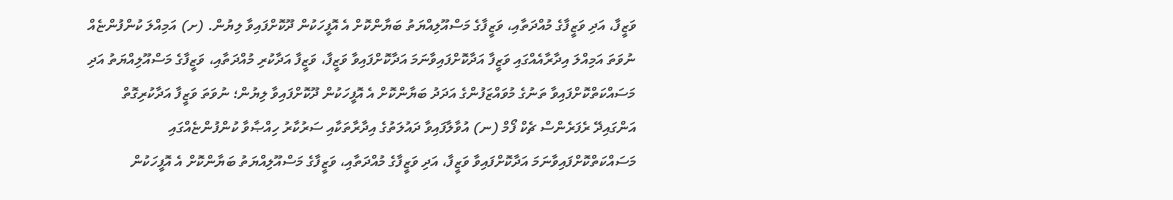ވަޒީފާ، އަދި ވަޒީފާގެ މުއްދަތާއި، ވަޒީފާގެ މަސްއޫލިއްޔަތު ބަޔާންކޮށް އެ އޮފީހަކުން ދޫކޮށްފައިވާ ލިޔުން. (ށ) އަމިއްލަ ކުންފުންޏެއް ނުވަތަ އަމިއްލަ އިދާރާއެއްގައި ވަޒީފާ އަދާކޮށްފައިވާނަމަ އަދާކޮށްފައިވާ ވަޒީފާ، ވަޒީފާ އަދާކުރި މުއްދަތާއި، ވަޒީފާގެ މަސްއޫލިއްޔަތު އަދި މަސައްކަތްކޮށްފައިވާ ތަނުގެ މުވައްޒަފުންގެ އަދަދު ބަޔާންކޮށް އެ އޮފީހަކުން ދޫކޮށްފައިވާ ލިޔުން؛ ނުވަތަ ވަޒީފާ އަދާކުރިގޮތް އަންގައިދޭ ރެފަރެންސް ޗެކް ފޯމް (ނ) އުވާލާފައިވާ ދައުލަތުގެ އިދާރާތަކާއި ސަރުކާރު ހިއްޞާވާ ކުންފުންޏެއްގައި މަސައްކަތްކޮށްފައިވާނަމަ އަދާކޮށްފައިވާ ވަޒީފާ، އަދި ވަޒީފާގެ މުއްދަތާއި، ވަޒީފާގެ މަސްއޫލިއްޔަތު ބަޔާންކޮށް އެ އޮފީހަކުން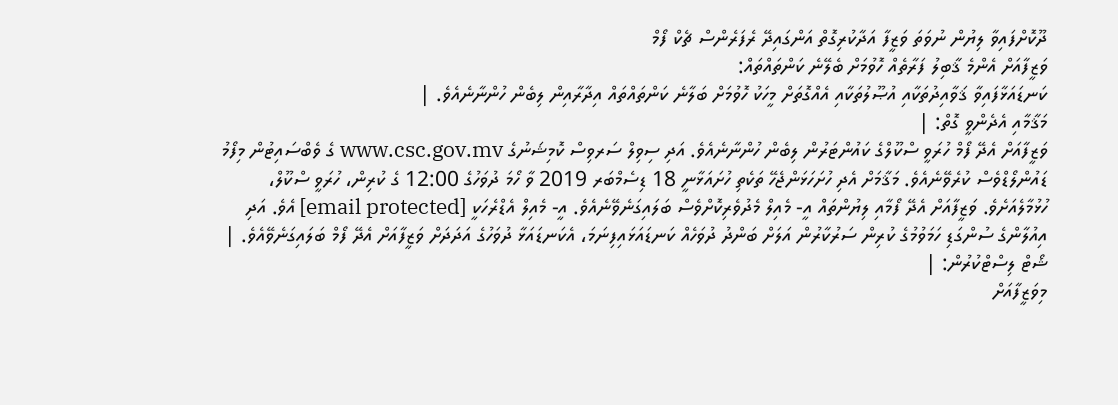ދޫކޮށްފައިވާ ލިޔުން ނުވަތަ ވަޒީފާ އަދާކުރިގޮތް އަންގައިދޭ ރެފަރެންސް ޗެކް ފޯމް
ވަޒީފާއަށް އެންމެ ޤާބިލު ފަރާތެއް ހޮވުމަށް ބެލޭނެ ކަންތައްތައް:
ކަނޑައަޅާފައިވާ ޤަވާއިދުތަކާއި އުޞޫލުތަކާއި އެއްގޮތަށް މީހަކު ހޮވުމަށް ބަލާނެ ކަންތައްތައް އިދާރާއިން ލިބެން ހުންނާނެއެވެ. |
މަޤާމާއި އެދެންވީ ގޮތް: |
ވަޒީފާއަށް އެދޭ ފޯމް ހުރަވީ ސްކޫލްގެ ކައުންޓަރުން ލިބެން ހުންނާނެއެވެ. އަދި ސިވިލް ސަރވިސް ކޮމިޝަނުގެ www.csc.gov.mv ގެ ވެބްސައިޓުން މިފޯމު ޑައުންލޯޑްވެސް ކުރެވޭނެއެވެ. މަޤާމަށް އެދި ހުށަހަޅަންޖެހޭ ތަކެތި ހުށައަޅާނީ 18 ޑިސެމްބަރ 2019 ވާ ހޯމަ ދުވަހުގެ 12:00 ގެ ކުރިން، ހުރަވީ ސްކޫލް، ހުޅުމާލެއަށެވެ. ވަޒީފާއަށް އެދޭ ފޯމާއި ލިޔުންތައް އީ- މެއިލް މެދުވެރިކޮށްވެސް ބަލައިގަނެވޭނެއެވެ. އީ- މެއިލް އެޑްރެހަކީ [email protected] އެވެ. އަދި އިއުލާންގެ ސުންގަޑި ހަމަވުމުގެ ކުރިން ސަރުކާރުން އަލަށް ބަންދު ދުވަހެއް ކަނޑައަޅައިފިނަމަ، އެކަނޑައަޅާ ދުވަހުގެ އަދަދަށް ވަޒީފާއަށް އެދޭ ފޯމް ބަލައިގަނެވޭއެވެ. |
ޝޯޓް ލިސްޓްކުރުން: |
މިވަޒީފާއަށް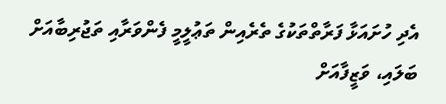އެދި ހުށައަޅާ ފަރާތްތަކުގެ ތެރެއިން ތަޢުލީމީ ފެންވަރާއި ތަޖުރިބާއަށް ބަލައި، ވަޒީފާއަށް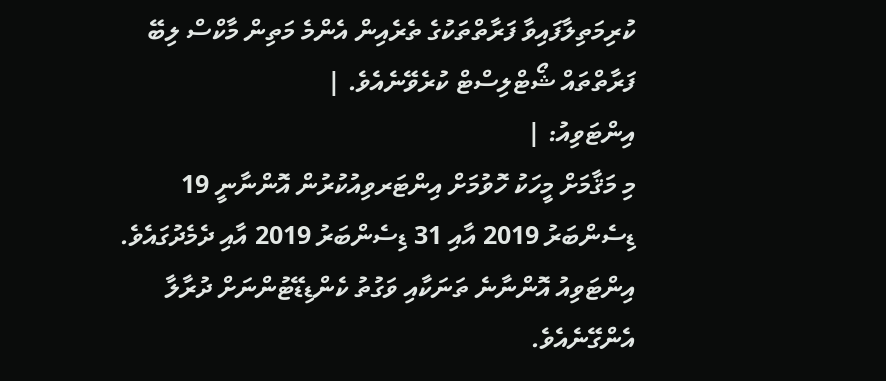ކުރިމަތިލާފައިވާ ފަރާތްތަކުގެ ތެރެއިން އެންމެ މަތިން މާކްސް ލިބޭ ފަރާތްތައް ޝޯޓްލިސްޓް ކުރެވޭނެއެވެ. |
އިންޓަވިއު: |
މި މަޤާމަށް މީހަކު ހޮވުމަށް އިންޓަރވިއުކުރުން އޮންނާނީ 19 ޑިސެންބަރު 2019 އާއި 31 ޑިސެންބަރު 2019 އާއި ދެމެދުގައެވެ. އިންޓަވިއު އޮންނާނެ ތަނަކާއި ވަގުތު ކެންޑިޑޭޓުންނަށް ދުރާލާ އެންގޭނެއެވެ.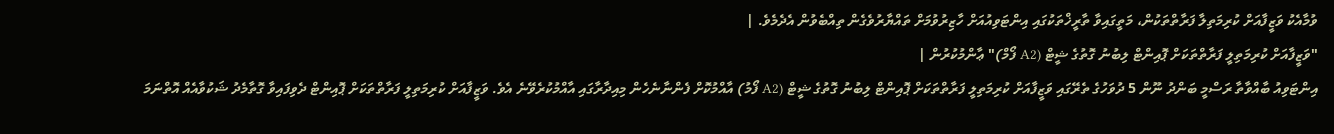ވުމާއެކު ވަޒީފާއަށް ކުރިމަތިލާ ފަރާތްތަކުން، މަތީގައިވާ ތާރީޚްތަކުގައި އިންޓަވިއުއަށް ހާޒިރުވުމަށް ތައްޔާރުވެގެން ތިއްބެވުން އެދެމެވެ. |
"ވަޒީފާއަށް ކުރިމަތިލީ ފަރާތްތަކަށް ޕޮއިންޓް ލިބުނު ގޮތުގެ ޝީޓް (A2 ފޯމް)" ޢާންމުކުރުން |
އިންޓަވިއު ބާއްވާތާ ރަސްމީ ބަންދު ނޫން 5 ދުވަހުގެ ތެރޭގައި ވަޒީފާއަށް ކުރިމަތިލީ ފަރާތްތަކަށް ޕޮއިންޓް ލިބުނު ގޮތުގެ ޝީޓް (A2 ފޯމު) އާއްމުކޮށް ފެންނާނެހެން މިއިދާރާގައި އާއްމުކުރެވޭނެ އެވެ. ވަޒީފާއަށް ކުރިމަތިލީ ފަރާތްތަކަށް ޕޮއިންޓް ދެވިފައިވާ ގޮތާމެދު ޝަކުވާއެއް އޮތްނަމަ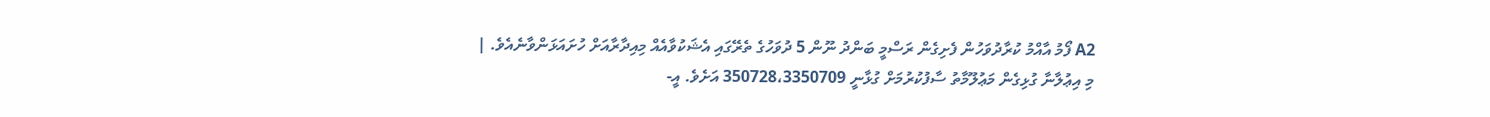A2 ފޯމު އާއްމު ކުރާދުވަހުން ފެށިގެން ރަސްމީ ބަންދު ނޫން 5 ދުވަހުގެ ތެރޭގައި އެޝަކުވާއެއް މިއިދާރާއަށް ހުށައަޅަންވާނެއެވެ. |
މި އިޢުލާނާ ގުޅިގެން މަޢުލޫމާތު ސާފުކުރުމަށް ގުޅާނީ 350728،3350709 އަށެވެ. އީ-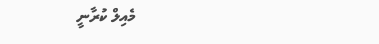މެއިލް ކުރާނީ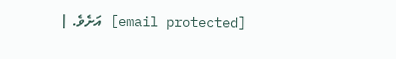[email protected] އަށެވެ. |